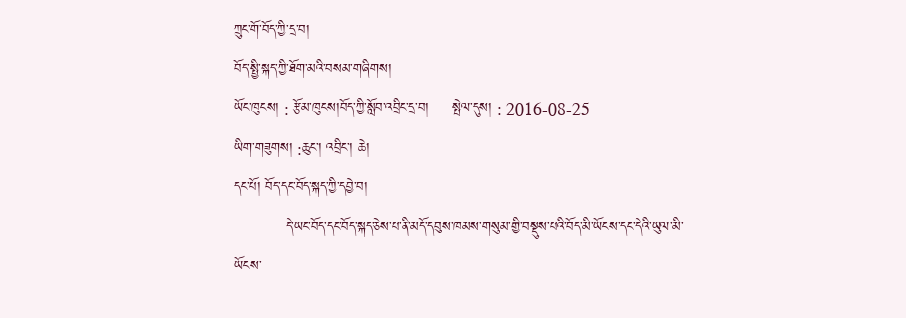ཀྲུང་གོ་བོད་ཀྱི་དྲ་བ།
བོད་སྤྱི་སྐད་ཀྱི་ཐོག་མའི་བསམ་གཞིགས།
ཡོང་ཁུངས། : རྩོམ་ཁུངས།བོད་ཀྱི་སློབ་འབྲིང་དྲ་བ།     སྤེལ་དུས། : 2016-08-25
ཡིག་གཟུགས། :ཆུང་། འབྲིང་། ཆེ།
དང་པོ། བོད་དང་བོད་སྐད་ཀྱི་དབྱེ་བ།
           དེ་ཡང་བོད་དང་བོད་སྐད་ཅེས་པ་ནི་མདོ་དབུས་ཁམས་གསུམ་གྱི་བསྡུས་པའི་བོད་མི་ཡོངས་དང་དེའི་ཡུལ་མི་ཡོངས་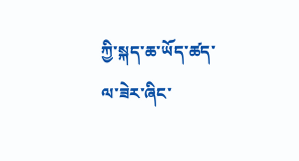ཀྱི་སྐད་ཆ་ཡོད་ཚད་ལ་ཟེར་ཞིང་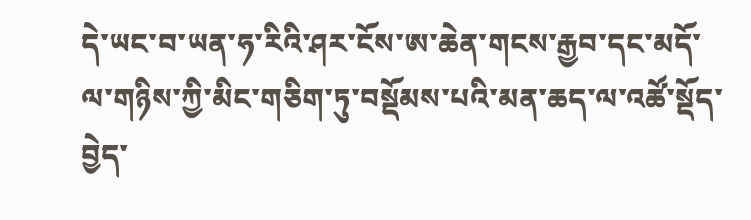དེ་ཡང་བ་ཡན་ཧ་རིའི་ཤར་ངོས་ཨ་ཆེན་གངས་རྒྱབ་དང་མདོ་ལ་གཉིས་ཀྱི་མིང་གཅིག་ཏུ་བསྡོམས་པའི་མན་ཆད་ལ་འཚོ་སྡོད་བྱེད་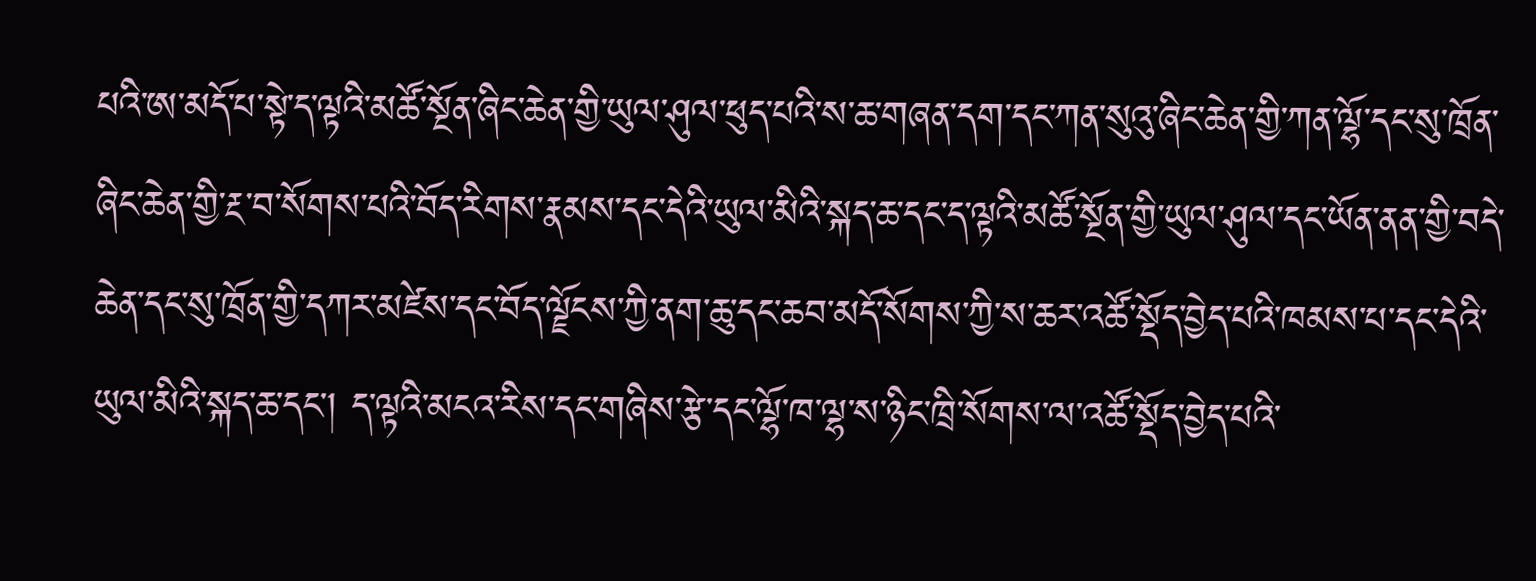པའི་ཨ་མདོ་པ་སྟེ་ད་ལྟའི་མཚོ་སྔོན་ཞིང་ཆེན་གྱི་ཡུལ་ཤུལ་ཕུད་པའི་ས་ཆ་གཞན་དག་དང་ཀན་སུའུ་ཞིང་ཆེན་གྱི་ཀན་ལྷོ་དང་སུ་ཁྲོན་ཞིང་ཆེན་གྱི་རྔ་བ་སོགས་པའི་བོད་རིགས་རྣམས་དང་དེའི་ཡུལ་མིའི་སྐད་ཆ་དང་ད་ལྟའི་མཚོ་སྔོན་གྱི་ཡུལ་ཤུལ་དང་ཡོན་ནན་གྱི་བདེ་ཆེན་དང་སུ་ཁྲོན་གྱི་དཀར་མཛེས་དང་བོད་ལྗོངས་ཀྱི་ནག་ཆུ་དང་ཆབ་མདོ་སོགས་ཀྱི་ས་ཆར་འཚོ་སྡོད་བྱེད་པའི་ཁམས་པ་དང་དེའི་ཡུལ་མིའི་སྐད་ཆ་དང་། ད་ལྟའི་མངའ་རིས་དང་གཞིས་རྩེ་དང་ལྷོ་ཁ་ལྷ་ས་ཉིང་ཁྲི་སོགས་ལ་འཚོ་སྡོད་བྱེད་པའི་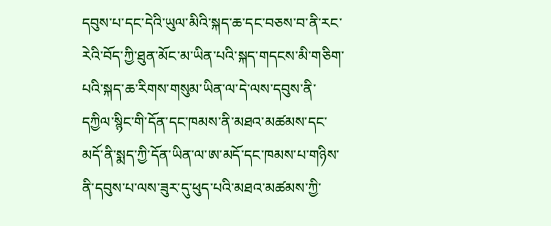དབུས་པ་དང་དེའི་ཡུལ་མིའི་སྐད་ཆ་དང་བཅས་བ་ནི་རང་རེའི་བོད་ཀྱི་ཐུན་མོང་མ་ཡིན་པའི་སྐད་གདངས་མི་གཅིག་པའི་སྐད་ཆ་རིགས་གསུམ་ཡིན་ལ་དེ་ལས་དབུས་ནི་དཀྱིལ་སྙིང་གི་དོན་དང་ཁམས་ནི་མཐའ་མཚམས་དང་མདོ་ནི་སྨད་ཀྱི་དོན་ཡིན་ལ་ཨ་མདོ་དང་ཁམས་པ་གཉིས་ནི་དབུས་པ་ལས་ཟུར་དུ་ཕུད་པའི་མཐའ་མཚམས་ཀྱི་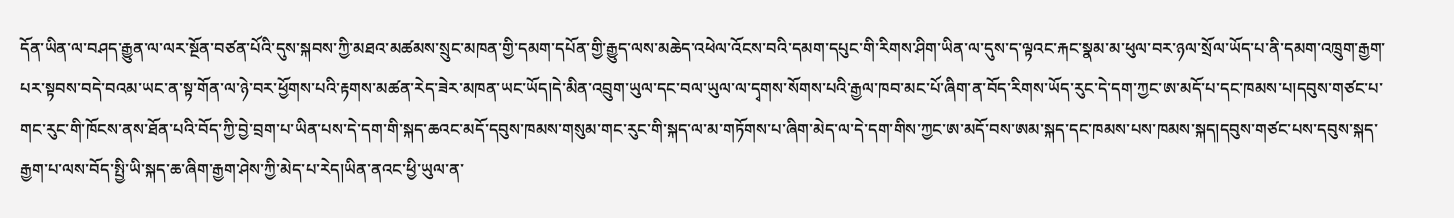དོན་ཡིན་ལ་བཤད་རྒྱུན་ལ་ལར་སྔོན་བཙན་པོའི་དུས་སྐབས་ཀྱི་མཐའ་མཚམས་སྲུང་མཁན་གྱི་དམག་དཔོན་གྱི་རྒྱུད་ལས་མཆེད་འཕེལ་འོངས་བའི་དམག་དཔུང་གི་རིགས་ཤིག་ཡིན་ལ་དུས་ད་ལྟའང་རྐང་སྣམ་མ་ཕུལ་བར་ཉལ་སྲོལ་ཡོད་པ་ནི་དམག་འཁྲུག་རྒྱག་པར་སྟབས་བདེ་བའམ་ཡང་ན་སྟ་གོན་ལ་ཉེ་བར་ཕྱོགས་པའི་རྟགས་མཚན་རེད་ཟེར་མཁན་ཡང་ཡོད།དེ་མིན་འབྲུག་ཡུལ་དང་བལ་ཡུལ་ལ་དྭགས་སོགས་པའི་རྒྱལ་ཁབ་མང་པོ་ཞིག་ན་བོད་རིགས་ཡོད་རུང་དེ་དག་ཀྱང་ཨ་མདོ་པ་དང་ཁམས་པ།དབུས་གཙང་པ་གང་རུང་གི་ཁོངས་ནས་ཐོན་པའི་བོད་ཀྱི་བྱེ་བྲག་པ་ཡིན་པས་དེ་དག་གི་སྐད་ཆའང་མདོ་དབུས་ཁམས་གསུམ་གང་རུང་གི་སྐད་ལ་མ་གཏོགས་པ་ཞིག་མེད་ལ་དེ་དག་གིས་ཀྱང་ཨ་མདོ་བས་ཨམ་སྐད་དང་ཁམས་པས་ཁམས་སྐད།དབུས་གཙང་པས་དབུས་སྐད་རྒྱག་པ་ལས་བོད་སྤྱི་ཡི་སྐད་ཆ་ཞིག་རྒྱག་ཤེས་ཀྱི་མེད་པ་རེད།ཡིན་ནའང་ཕྱི་ཡུལ་ན་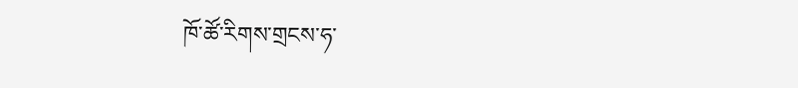ཁོ་ཚོ་རིགས་གྲངས་ཧ་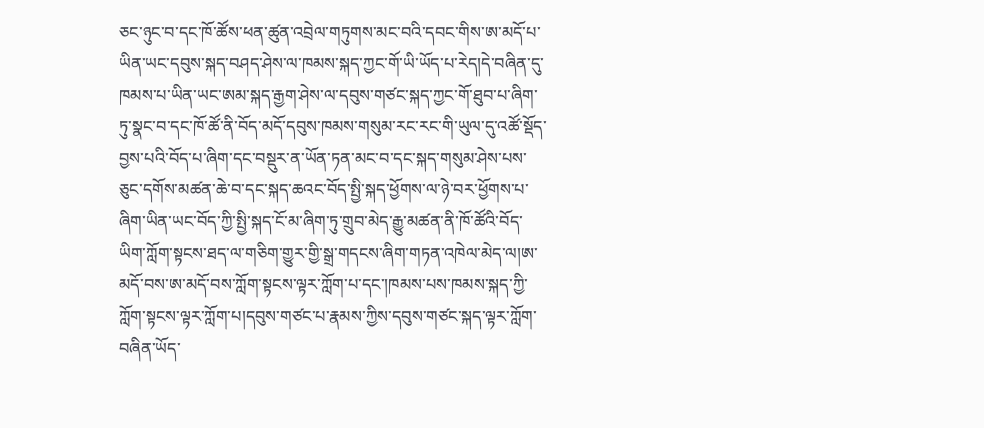ཅང་ཉུང་བ་དང་ཁོ་ཚོས་ཕན་ཚུན་འབྲེལ་གཏུགས་མང་བའི་དབང་གིས་ཨ་མདོ་པ་ཡིན་ཡང་དབུས་སྐད་བཤད་ཤེས་ལ་ཁམས་སྐད་ཀྱང་གོ་ཡི་ཡོད་པ་རེད།དེ་བཞིན་དུ་ཁམས་པ་ཡིན་ཡང་ཨམ་སྐད་རྒྱག་ཤེས་ལ་དབུས་གཙང་སྐད་ཀྱང་གོ་ཐུབ་པ་ཞིག་ཏུ་སྣང་བ་དང་ཁོ་ཚོ་ནི་བོད་མདོ་དབུས་ཁམས་གསུམ་རང་རང་གི་ཡུལ་དུ་འཚོ་སྡོད་བྱས་པའི་བོད་པ་ཞིག་དང་བསྡུར་ན་ཡོན་ཏན་མང་བ་དང་སྐད་གསུམ་ཤེས་པས་ཅུང་དགོས་མཚན་ཆེ་བ་དང་སྐད་ཆའང་བོད་སྤྱི་སྐད་ཕྱོགས་ལ་ཉེ་བར་ཕྱོགས་པ་ཞིག་ཡིན་ཡང་བོད་ཀྱི་སྤྱི་སྐད་ངོ་མ་ཞིག་ཏུ་གྲུབ་མེད་རྒྱུ་མཚན་ནི་ཁོ་ཚོའི་བོད་ཡིག་ཀློག་སྟངས་ཐད་ལ་གཅིག་གྱུར་གྱི་སྒྲ་གདངས་ཞིག་གཏན་འཁེལ་མེད་ལ།ཨ་མདོ་བས་ཨ་མདོ་བས་ཀློག་སྟངས་ལྟར་ཀློག་པ་དང་།ཁམས་པས་ཁམས་སྐད་ཀྱི་ཀློག་སྟངས་ལྟར་ཀློག་པ།དབུས་གཙང་པ་རྣམས་ཀྱིས་དབུས་གཙང་སྐད་ལྟར་ཀློག་བཞིན་ཡོད་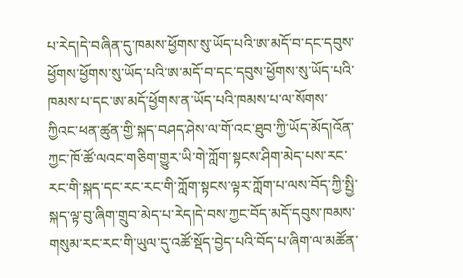པ་རེད།དེ་བཞིན་དུ་ཁམས་ཕྱོགས་སུ་ཡོད་པའི་ཨ་མདོ་བ་དང་དབུས་ཕྱོགས་ཕྱོགས་སུ་ཡོད་པའི་ཨ་མདོ་བ་དང་དབུས་ཕྱོགས་སུ་ཡོད་པའི་ཁམས་པ་དང་ཨ་མདོ་ཕྱོགས་ན་ཡོད་པའི་ཁམས་པ་ལ་སོགས་ཀྱིའང་ཕན་ཚུན་གྱི་སྐད་བཤད་ཤེས་ལ་གོ་འང་ཐུབ་ཀྱི་ཡོད་མོད།འོན་ཀྱང་ཁོ་ཚོ་ལའང་གཅིག་གྱུར་ཡི་གེ་ཀློག་སྟངས་ཤིག་མེད་པས་རང་རང་གི་སྐད་དང་རང་རང་གི་ཀློག་སྟངས་ལྟར་ཀློག་པ་ལས་བོད་ཀྱི་སྤྱི་སྐད་ལྟ་བུ་ཞིག་གྲུབ་མེད་པ་རེད།དེ་བས་ཀྱང་བོད་མདོ་དབུས་ཁམས་གསུམ་རང་རང་གི་ཡུལ་དུ་འཚོ་སྡོད་བྱེད་པའི་བོད་པ་ཞིག་ལ་མཚོན་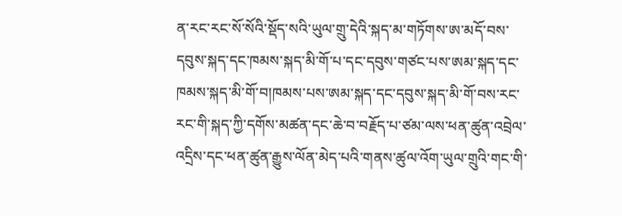ན་རང་རང་སོ་སོའི་སྡོད་སའི་ཡུལ་གྲུ་དེའི་སྐད་མ་གཏོགས་ཨ་མདོ་བས་དབུས་སྐད་དང་ཁམས་སྐད་མི་གོ་པ་དང་དབུས་གཙང་པས་ཨམ་སྐད་དང་ཁམས་སྐད་མི་གོ་བ།ཁམས་པས་ཨམ་སྐད་དང་དབུས་སྐད་མི་གོ་བས་རང་རང་གི་སྐད་ཀྱི་དགོས་མཚན་དང་ཆེ་བ་བརྗོད་པ་ཙམ་ལས་ཕན་ཚུན་འབྲེལ་འདྲིས་དང་ཕན་ཚུན་རྒྱུས་ལོན་མེད་པའི་གནས་ཚུལ་འོག་ཡུལ་གྲུའི་གང་གི་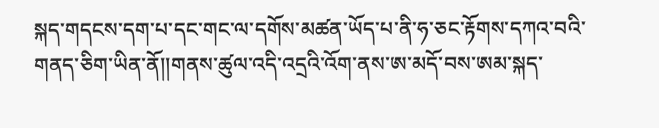སྐད་གདངས་དག་པ་དང་གང་ལ་དགོས་མཚན་ཡོད་པ་ནི་ཧ་ཅང་རྟོགས་དཀའ་བའི་གནད་ཅིག་ཡིན་ནོ།།གནས་ཚུལ་འདི་འདྲའི་འོག་ནས་ཨ་མདོ་བས་ཨམ་སྐད་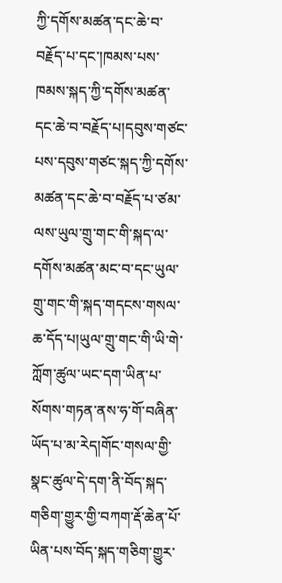ཀྱི་དགོས་མཚན་དང་ཆེ་བ་བརྗོད་པ་དང་།ཁམས་པས་ཁམས་སྐད་ཀྱི་དགོས་མཚན་དང་ཆེ་བ་བརྗོད་པ།དབུས་གཙང་པས་དབུས་གཙང་སྐད་ཀྱི་དགོས་མཚན་དང་ཆེ་བ་བརྗོད་པ་ཙམ་ལས་ཡུལ་གྲུ་གང་གི་སྐད་ལ་དགོས་མཚན་མང་བ་དང་ཡུལ་གྲུ་གང་གི་སྐད་གདངས་གསལ་ཆ་དོད་པ།ཡུལ་གྲུ་གང་གི་ཡི་གེ་ཀློག་ཚུལ་ཡང་དག་ཡིན་པ་སོགས་གཏན་ནས་ཧ་གོ་བཞིན་ཡོད་པ་མ་རེད།གོང་གསལ་གྱི་སྣང་ཚུལ་དེ་དག་ནི་བོད་སྐད་གཅིག་གྱུར་གྱི་བཀག་རྡོ་ཆེན་པོ་ཡིན་པས་བོད་སྐད་གཅིག་གྱུར་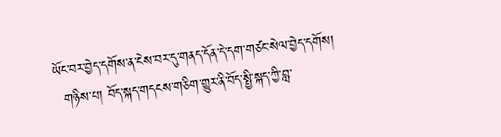ཡོང་བར་བྱེད་དགོས་ན་ངེས་བར་དུ་གནད་དོན་དེ་དག་གཙང་སེལ་བྱེད་དགོས།
  གཉིས་པ། བོད་སྐད་གདངས་གཅིག་གྱུར་ནི་བོད་སྤྱི་སྐད་ཀྱི་བླ་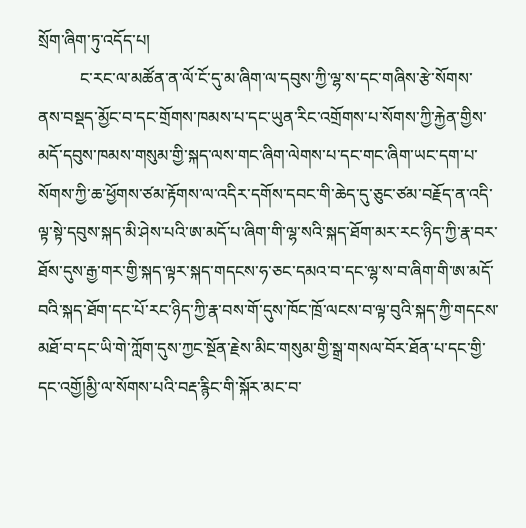སྲོག་ཞིག་ཏུ་འདོད་པ།
          ང་རང་ལ་མཚོན་ན་ལོ་ངོ་དུ་མ་ཞིག་ལ་དབུས་ཀྱི་ལྷ་ས་དང་གཞིས་རྩེ་སོགས་ནས་བསྡད་མྱོང་བ་དང་གྲོགས་ཁམས་པ་དང་ཡུན་རིང་འགྲོགས་པ་སོགས་ཀྱི་རྐྱེན་གྱིས་མདོ་དབུས་ཁམས་གསུམ་གྱི་སྐད་ལས་གང་ཞིག་ལེགས་པ་དང་གང་ཞིག་ཡང་དག་པ་སོགས་ཀྱི་ཆ་ཕྱོགས་ཙམ་རྟོགས་ལ་འདིར་དགོས་དབང་གི་ཆེད་དུ་ཅུང་ཙམ་བརྗོད་ན་འདི་ལྟ་སྟེ་དབུས་སྐད་མི་ཤེས་པའི་ཨ་མདོ་པ་ཞིག་གི་ལྷ་སའི་སྐད་ཐོག་མར་རང་ཉིད་ཀྱི་རྣ་བར་ཐོས་དུས་རྒྱ་གར་གྱི་སྐད་ལྟར་སྐད་གདངས་ཧ་ཅང་དམའ་བ་དང་ལྷ་ས་བ་ཞིག་གི་ཨ་མདོ་བའི་སྐད་ཐོག་དང་པོ་རང་ཉིད་ཀྱི་རྣ་བས་གོ་དུས་ཁོང་ཁྲོ་ལངས་བ་ལྟ་བུའི་སྐད་ཀྱི་གདངས་མཐོ་བ་དང་ཡི་གེ་ཀློག་དུས་ཀྱང་སྔོན་རྗེས་མིང་གསུམ་གྱི་སྒྲ་གསལ་བོར་ཐོན་པ་དང་གྱི་དང་འགྱོ།མྱི་ལ་སོགས་པའི་བརྡ་རྙིང་གི་སྐོར་མང་བ་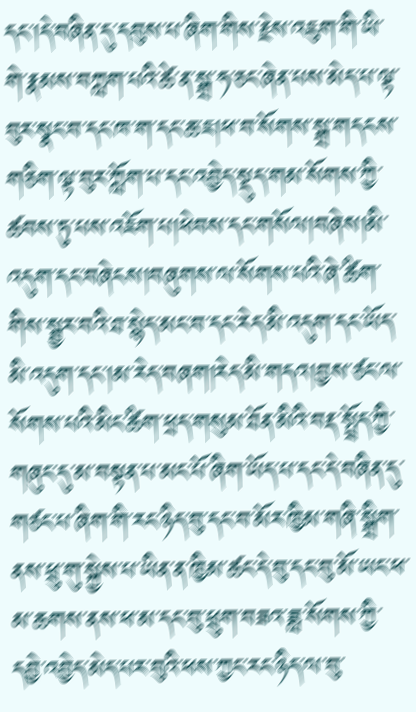དང་།དེ་བཞིན་དུ་དབུས་པ་ཞིག་གིས་རྗེས་འཇུག་གི་ཡི་གེ་རྣམས་བཀླག་པའི་ཚེ་ན་སྒྲ་ཧ་ཅང་ཞེན་པས་མེད་པ་ལྟ་བུར་སྣང་བ་དང་ཁ་ག་དང་ཆ་ཇ།ཕ་བ་སོགས་སྒྲ་གདངས་གཅིག་ལྟ་བུར་ཀློག་པ་དང་འབྱེད་སྡུད་གམ་སོགས་ཀྱི་ཚབས་ཏུ་པས་འཇོག་པ།ཕེབས་དང་གསོལ།བཞེས།མི་འདུག་དང་བཞེངས།བཞུགས་ལ་སོགས་པའི་ཞེ་ཚིག་གིས་སྦྱར་བའི་ཐ་སྙེད་མང་བ་དང་རེད་མི་འདུག་དང་ཡོད་མི་འདུག་དང་།མ་རེད་བཞག།རེད་མི་གདའ།བྱས་ཙང་ལ་སོགས་པའི་མིང་ཚིག་ཕྲད་གསུམ་ཐོན་མིའི་བརྡ་སྤྲོད་ཀྱི་གཞུང་དུ་མ་བསྟན་པ་མང་པོ་ཞིག་ཡོད་པ་དང་དེ་བཞིན་དུ་གཙང་པ་ཞིག་གི་རང་ཉིད་བུ་དང་བ་མོར་ཁྱིམ་གཞི་སྒྲིག་ནས་ཕྲུ་གུ་སྐྱེས་པ་ཡིན་ན་ཁྱིམ་ཚང་དེ་བུ་དང་བུ་མོ་ཡང་ཕ་མ་ཆགས་ནས་ཕ་མ་དང་བུ་ཕྲུག་བཟའ་ཟླ་སོགས་ཀྱི་དབྱེ་འབྱེད་མེད་པར་བུའི་ཕས་ཀྱང་རང་ཉིད་ལ་བུ་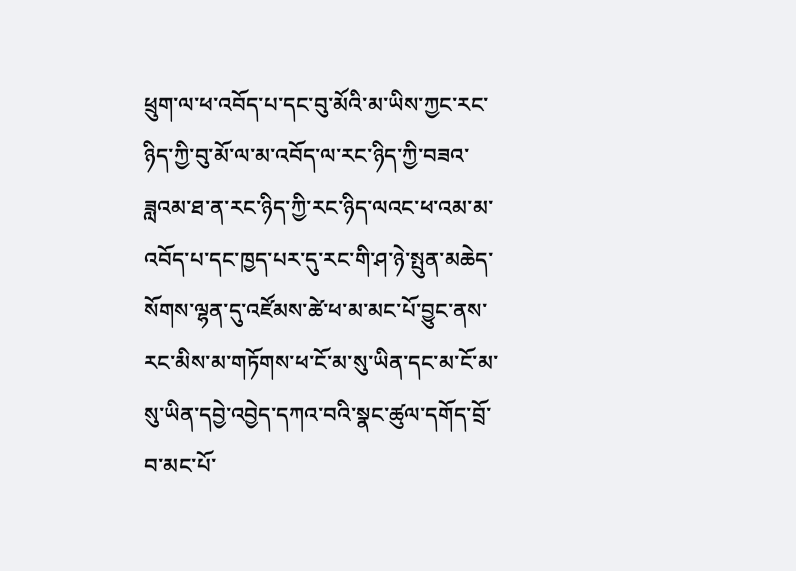ཕྲུག་ལ་ཕ་འབོད་པ་དང་བུ་མོའི་མ་ཡིས་ཀྱང་རང་ཉིད་ཀྱི་བུ་མོ་ལ་མ་འབོད་ལ་རང་ཉིད་ཀྱི་བཟའ་ཟླའམ་ཐ་ན་རང་ཉིད་ཀྱི་རང་ཉིད་ལའང་ཕ་འམ་མ་འབོད་པ་དང་ཁྱད་པར་དུ་རང་གི་ཤ་ཉེ་སྤུན་མཆེད་སོགས་ལྷན་དུ་འཛོམས་ཚེ་ཕ་མ་མང་པོ་བྱུང་ནས་རང་མིས་མ་གཏོགས་ཕ་ངོ་མ་སུ་ཡིན་དང་མ་ངོ་མ་སུ་ཡིན་དབྱེ་འབྱེད་དཀའ་བའི་སྣང་ཚུལ་དགོད་བྲོ་བ་མང་པོ་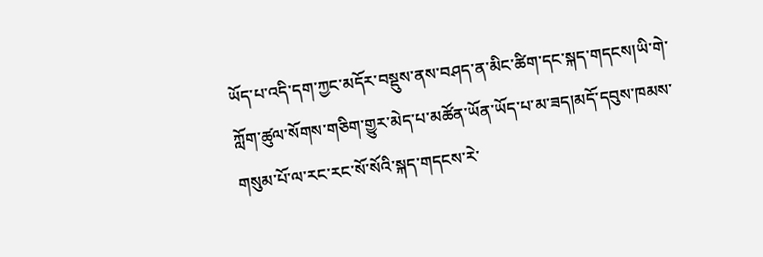ཡོད་པ་འདི་དག་ཀྱང་མདོར་བསྡུས་ནས་བཤད་ན་མིང་ཚིག་དང་སྐད་གདངས།ཡི་གེ་ཀློག་ཚུལ་སོགས་གཅིག་གྱུར་མེད་པ་མཚོན་ཡོན་ཡོད་པ་མ་ཟད།མདོ་དབུས་ཁམས་གསུམ་པོ་ལ་རང་རང་སོ་སོའི་སྐད་གདངས་རེ་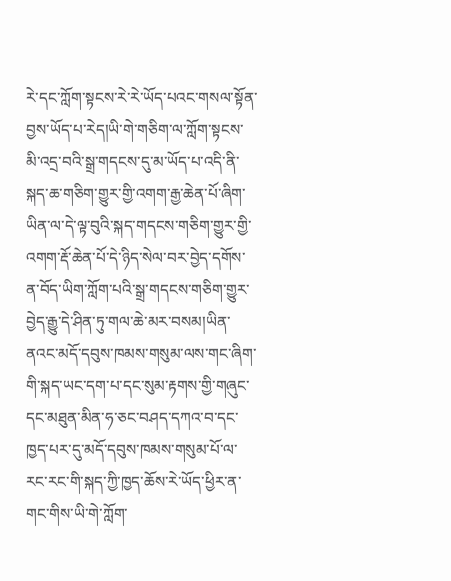རེ་དང་ཀློག་སྟངས་རེ་རེ་ཡོད་པའང་གསལ་སྟོན་བྱས་ཡོད་པ་རེད།ཡི་གེ་གཅིག་ལ་ཀློག་སྟངས་མི་འདྲ་བའི་སྒྲ་གདངས་དུ་མ་ཡོད་པ་འདི་ནི་སྐད་ཆ་གཅིག་གྱུར་གྱི་འགག་རྒྱ་ཆེན་པོ་ཞིག་ཡིན་ལ་དེ་ལྟ་བུའི་སྐད་གདངས་གཅིག་གྱུར་གྱི་འགག་རྡོ་ཆེན་པོ་དེ་ཉིད་སེལ་བར་བྱེད་དགོས་ན་བོད་ཡིག་ཀློག་པའི་སྒྲ་གདངས་གཅིག་གྱུར་བྱེད་རྒྱུ་དེ་ཤིན་ཏུ་གལ་ཆེ་མར་བསམ།ཡིན་ནའང་མདོ་དབུས་ཁམས་གསུམ་ལས་གང་ཞིག་གི་སྐད་ཡང་དག་པ་དང་སུམ་རྟགས་གྱི་གཞུང་དང་མཐུན་མིན་ཧ་ཅང་བཤད་དཀའ་བ་དང་ཁྱད་པར་དུ་མདོ་དབུས་ཁམས་གསུམ་པོ་ལ་རང་རང་གི་སྐད་ཀྱི་ཁྱད་ཆོས་རེ་ཡོད་ཕྱིར་ན་གང་གིས་ཡི་གེ་ཀློག་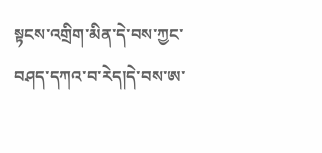སྟངས་འགྲིག་མིན་དེ་བས་ཀྱང་བཤད་དཀའ་བ་རེད།དེ་བས་ཨ་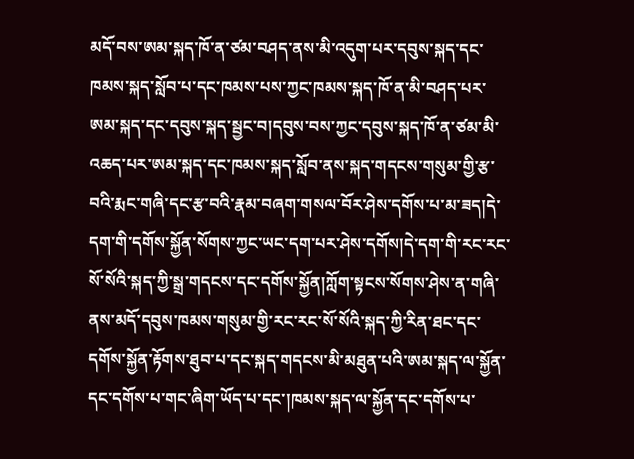མདོ་བས་ཨམ་སྐད་ཁོ་ན་ཙམ་བཤད་ནས་མི་འདུག་པར་དབུས་སྐད་དང་ཁམས་སྐད་སློབ་པ་དང་ཁམས་པས་ཀྱང་ཁམས་སྐད་ཁོ་ན་མི་བཤད་པར་ཨམ་སྐད་དང་དབུས་སྐད་སྦྱང་བ།དབུས་བས་ཀྱང་དབུས་སྐད་ཁོ་ན་ཙམ་མི་འཆད་པར་ཨམ་སྐད་དང་ཁམས་སྐད་སློབ་ནས་སྐད་གདངས་གསུམ་གྱི་རྩ་བའི་རྨང་གཞི་དང་རྩ་བའི་རྣམ་བཞག་གསལ་བོར་ཤེས་དགོས་པ་མ་ཟད།དེ་དག་གི་དགོས་སྐྱོན་སོགས་ཀྱང་ཡང་དག་པར་ཤེས་དགོས།དེ་དག་གི་རང་རང་སོ་སོའི་སྐད་ཀྱི་སྒྲ་གདངས་དང་དགོས་སྐྱོན།ཀློག་སྟངས་སོགས་ཤེས་ན་གཞི་ནས་མདོ་དབུས་ཁམས་གསུམ་གྱི་རང་རང་སོ་སོའི་སྐད་ཀྱི་རིན་ཐང་དང་དགོས་སྐྱོན་རྟོགས་ཐུབ་པ་དང་སྐད་གདངས་མི་མཐུན་པའི་ཨམ་སྐད་ལ་སྐྱོན་དང་དགོས་པ་གང་ཞིག་ཡོད་པ་དང་།ཁམས་སྐད་ལ་སྐྱོན་དང་དགོས་པ་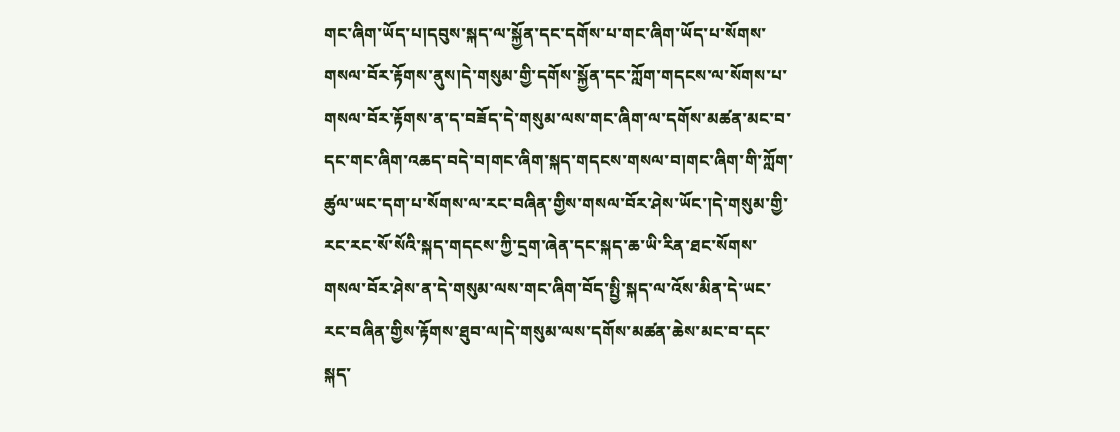གང་ཞིག་ཡོད་པ།དབུས་སྐད་ལ་སྐྱོན་དང་དགོས་པ་གང་ཞིག་ཡོད་པ་སོགས་གསལ་བོར་རྟོགས་ནུས།དེ་གསུམ་གྱི་དགོས་སྐྱོན་དང་ཀློག་གདངས་ལ་སོགས་པ་གསལ་བོར་རྟོགས་ན་ད་བཟོད་དེ་གསུམ་ལས་གང་ཞིག་ལ་དགོས་མཚན་མང་བ་དང་གང་ཞིག་འཆད་བདེ་བ།གང་ཞིག་སྐད་གདངས་གསལ་བ།གང་ཞིག་གི་ཀློག་ཚུལ་ཡང་དག་པ་སོགས་ལ་རང་བཞིན་གྱིས་གསལ་བོར་ཤེས་ཡོང་།དེ་གསུམ་གྱི་རང་རང་སོ་སོའི་སྐད་གདངས་ཀྱི་དྲག་ཞེན་དང་སྐད་ཆ་ཡི་རིན་ཐང་སོགས་གསལ་བོར་ཤེས་ན་དེ་གསུམ་ལས་གང་ཞིག་བོད་སྤྱི་སྐད་ལ་འོས་མིན་དེ་ཡང་རང་བཞིན་གྱིས་རྟོགས་ཐུབ་ལ།དེ་གསུམ་ལས་དགོས་མཚན་ཆེས་མང་བ་དང་སྐད་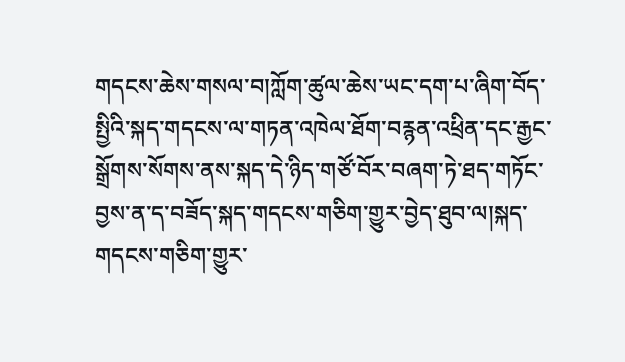གདངས་ཆེས་གསལ་བ།ཀློག་ཚུལ་ཆེས་ཡང་དག་པ་ཞིག་བོད་སྤྱིའི་སྐད་གདངས་ལ་གཏན་འཁེལ་ཐོག་བརྙན་འཕྲིན་དང་རྒྱང་སྒྲོགས་སོགས་ནས་སྐད་དེ་ཉིད་གཙོ་བོར་བཞག་ཏེ་ཐད་གཏོང་བྱས་ན་ད་བཟོད་སྐད་གདངས་གཅིག་གྱུར་བྱེད་ཐུབ་ལ།སྐད་གདངས་གཅིག་གྱུར་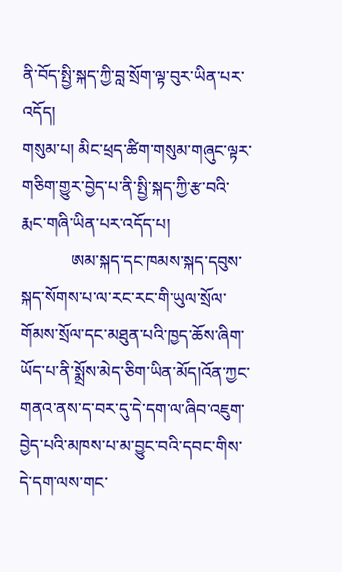ནི་བོད་སྤྱི་སྐད་ཀྱི་བླ་སྲོག་ལྟ་བུར་ཡིན་པར་འདོད།
གསུམ་པ། མིང་ཕྲད་ཚིག་གསུམ་གཞུང་ལྟར་གཅིག་གྱུར་བྱེད་པ་ནི་སྤྱི་སྐད་ཀྱི་རྩ་བའི་རྨང་གཞི་ཡིན་པར་འདོད་པ།
            ཨམ་སྐད་དང་ཁམས་སྐད་དབུས་སྐད་སོགས་པ་ལ་རང་རང་གི་ཡུལ་སྲོལ་གོམས་སྲོལ་དང་མཐུན་པའི་ཁྱད་ཆོས་ཞིག་ཡོད་པ་ནི་སྨྲོས་མེད་ཅིག་ཡིན་མོད།འོན་ཀྱང་གནའ་ནས་ད་བར་དུ་དེ་དག་ལ་ཞིབ་འཇུག་བྱེད་པའི་མཁས་པ་མ་བྱུང་བའི་དབང་གིས་དེ་དག་ལས་གང་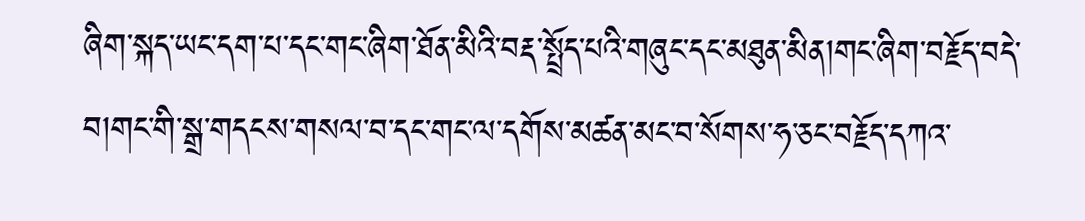ཞིག་སྐད་ཡང་དག་པ་དང་གང་ཞིག་ཐོན་མིའི་བརྡ་སྤྲོད་པའི་གཞུང་དང་མཐུན་མིན།གང་ཞིག་བརྗོད་བདེ་བ།གང་གི་སྒྲ་གདངས་གསལ་བ་དང་གང་ལ་དགོས་མཚན་མང་བ་སོགས་ཧ་ཅང་བརྗོད་དཀའ་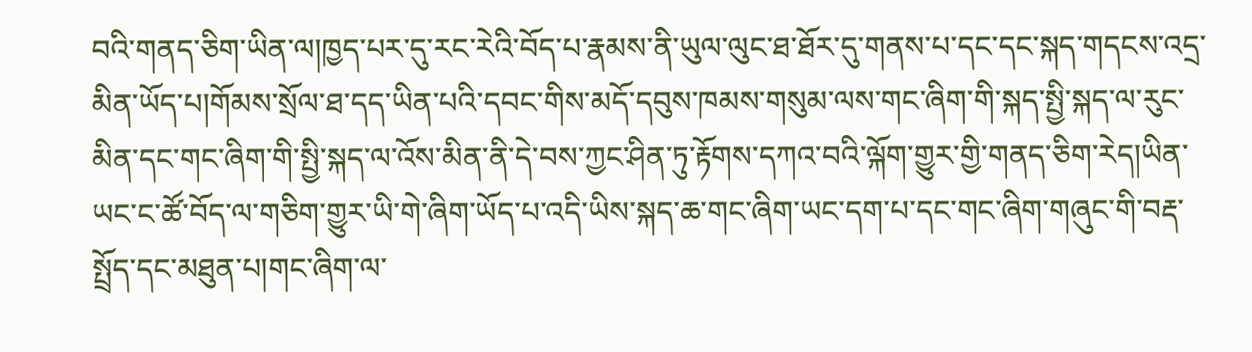བའི་གནད་ཅིག་ཡིན་ལ།ཁྱད་པར་དུ་རང་རེའི་བོད་པ་རྣམས་ནི་ཡུལ་ལུང་ཐ་ཐོར་དུ་གནས་པ་དང་དང་སྐད་གདངས་འདྲ་མིན་ཡོད་པ།གོམས་སྲོལ་ཐ་དད་ཡིན་པའི་དབང་གིས་མདོ་དབུས་ཁམས་གསུམ་ལས་གང་ཞིག་གི་སྐད་སྤྱི་སྐད་ལ་རུང་མིན་དང་གང་ཞིག་གི་སྤྱི་སྐད་ལ་འོས་མིན་ནི་དེ་བས་ཀྱང་ཤིན་ཏུ་རྟོགས་དཀའ་བའི་ལྐོག་གྱུར་གྱི་གནད་ཅིག་རེད།ཡིན་ཡང་ང་ཚོ་བོད་ལ་གཅིག་གྱུར་ཡི་གེ་ཞིག་ཡོད་པ་འདི་ཡིས་སྐད་ཆ་གང་ཞིག་ཡང་དག་པ་དང་གང་ཞིག་གཞུང་གི་བརྡ་སྤྲོད་དང་མཐུན་པ།གང་ཞིག་ལ་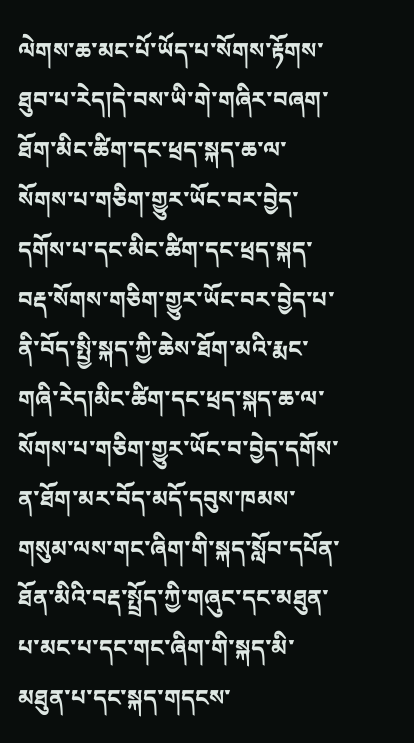ལེགས་ཆ་མང་པོ་ཡོད་པ་སོགས་རྟོགས་ཐུབ་པ་རེད།དེ་བས་ཡི་གེ་གཞིར་བཞག་ཐོག་མིང་ཚིག་དང་ཕྲད་སྐད་ཆ་ལ་སོགས་པ་གཅིག་གྱུར་ཡོང་བར་བྱེད་དགོས་པ་དང་མིང་ཚིག་དང་ཕྲད་སྐད་བརྡ་སོགས་གཅིག་གྱུར་ཡོང་བར་བྱེད་པ་ནི་བོད་སྤྱི་སྐད་ཀྱི་ཆེས་ཐོག་མའི་རྨང་གཞི་རེད།མིང་ཚིག་དང་ཕྲད་སྐད་ཆ་ལ་སོགས་པ་གཅིག་གྱུར་ཡོང་བ་བྱེད་དགོས་ན་ཐོག་མར་བོད་མདོ་དབུས་ཁམས་གསུམ་ལས་གང་ཞིག་གི་སྐད་སློབ་དཔོན་ཐོན་མིའི་བརྡ་སྤྲོད་ཀྱི་གཞུང་དང་མཐུན་པ་མང་པ་དང་གང་ཞིག་གི་སྐད་མི་མཐུན་པ་དང་སྐད་གདངས་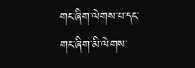གང་ཞིག་ལེགས་པ་དང་གང་ཞིག་མི་ལེགས་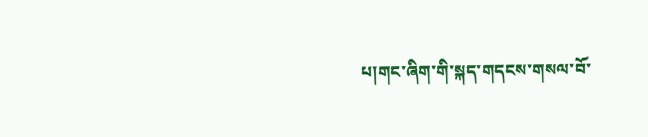པ།གང་ཞིག་གི་སྐད་གདངས་གསལ་བོ་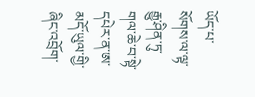ཡོད་པ་སོགས་ལ་ལྟ་རྒྱུ་ཤིན་ཏུ་གལ་ཆེ་བ་སྟེ་དཔེར་ན་ཨ་མདོ་ཡུལ་གྱི་ཞིང་འབྲོག་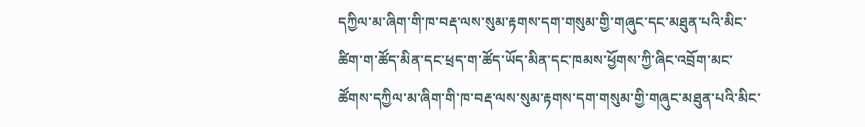དཀྱིལ་མ་ཞིག་གི་ཁ་བརྡ་ལས་སུམ་རྟགས་དག་གསུམ་གྱི་གཞུང་དང་མཐུན་པའི་མིང་ཚིག་ག་ཚོད་མིན་དང་ཕྲད་ག་ཚོད་ཡོད་མིན་དང་ཁམས་ཕྱོགས་ཀྱི་ཞིང་འབྲོག་མང་ཚོགས་དཀྱིལ་མ་ཞིག་གི་ཁ་བརྡ་ལས་སུམ་རྟགས་དག་གསུམ་གྱི་གཞུང་མཐུན་པའི་མིང་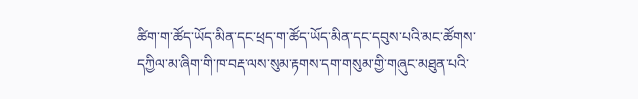ཚིག་ག་ཚོད་ཡོད་མིན་དང་ཕྲད་ག་ཚོད་ཡོད་མིན་དང་དབུས་པའི་མང་ཚོགས་དཀྱིལ་མ་ཞིག་གི་ཁ་བརྡ་ལས་སུམ་རྟགས་དག་གསུམ་གྱི་གཞུང་མཐུན་པའི་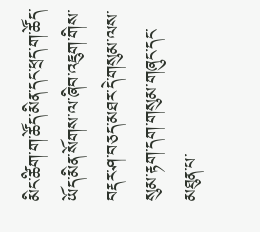མིང་ཚིག་ག་ཚོད་མིན་དང་ཕྲད་ག་ཚོད་ཡོད་མིན་སོགས་ལ་ཞིབ་འཇུག་གིས་བརྡར་ཤ་བཅད་མཐར་དེ་གསུམ་ལས་སུམ་རྟག་དག་གསུམ་གཞུང་དང་མཐུན་པ་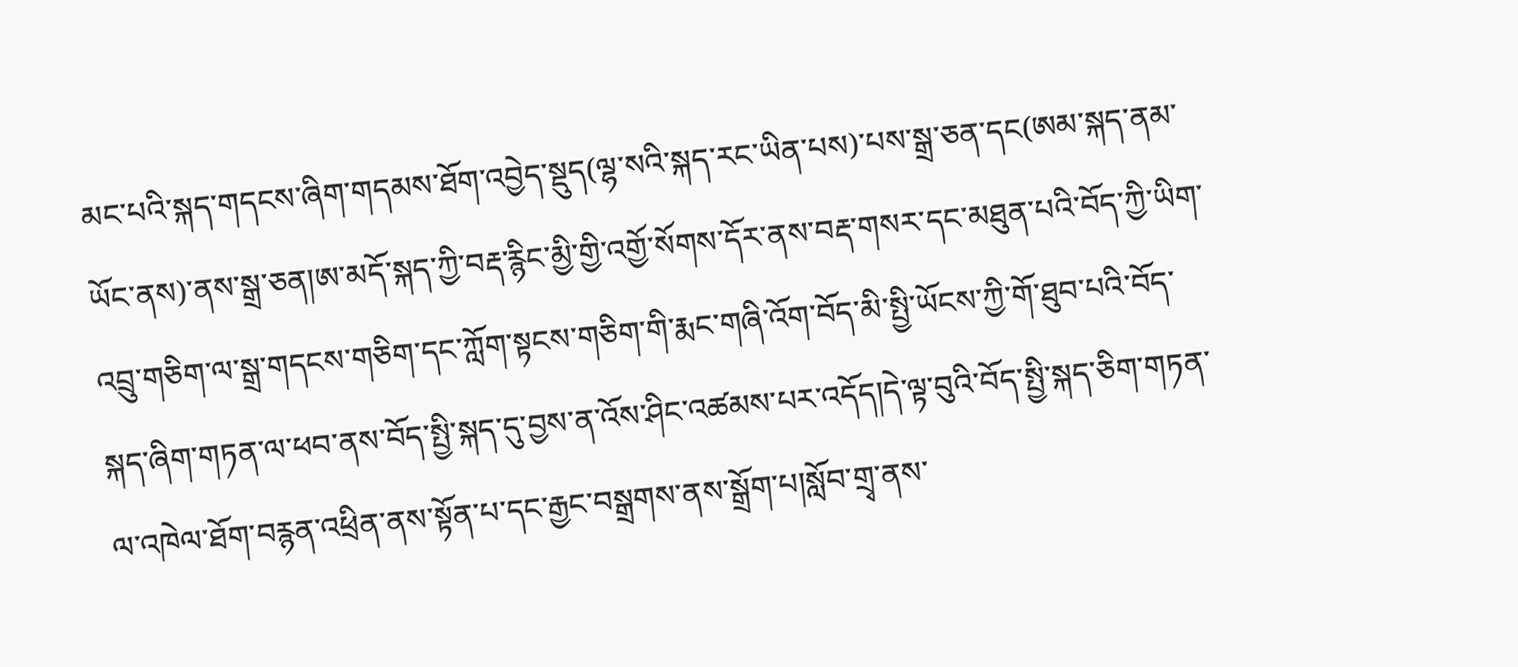མང་པའི་སྐད་གདངས་ཞིག་གདམས་ཐོག་འབྱེད་སྡུད(ལྷ་སའི་སྐད་རང་ཡིན་པས)་པས་སྒྲ་ཅན་དང(ཨམ་སྐད་ནམ་ཡོང་ནས)་ནས་སྒྲ་ཅན།ཨ་མདོ་སྐད་ཀྱི་བརྡ་རྙིང་མྱི་གྱི་འགྱོ་སོགས་དོར་ནས་བརྡ་གསར་དང་མཐུན་པའི་བོད་ཀྱི་ཡིག་འབྲུ་གཅིག་ལ་སྒྲ་གདངས་གཅིག་དང་ཀློག་སྟངས་གཅིག་གི་རྨང་གཞི་འོག་བོད་མི་སྤྱི་ཡོངས་ཀྱི་གོ་ཐུབ་པའི་བོད་སྐད་ཞིག་གཏན་ལ་ཕབ་ནས་བོད་སྤྱི་སྐད་དུ་བྱས་ན་འོས་ཤིང་འཚམས་པར་འདོད།དེ་ལྟ་བུའི་བོད་སྤྱི་སྐད་ཅིག་གཏན་ལ་འཁེལ་ཐོག་བརྙན་འཕྲིན་ནས་སྟོན་པ་དང་རྒྱང་བསྒྲགས་ནས་སྒྲོག་པ།སློབ་གྲྭ་ནས་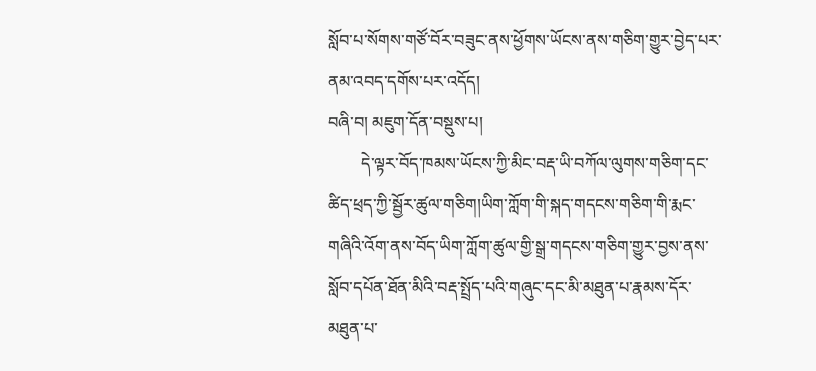སློབ་པ་སོགས་གཙོ་བོར་བཟུང་ནས་ཕྱོགས་ཡོངས་ནས་གཅིག་གྱུར་བྱེད་པར་ནམ་འབད་དགོས་པར་འདོད།
བཞི་བ། མཇུག་དོན་བསྡུས་པ།
        དེ་ལྟར་བོད་ཁམས་ཡོངས་ཀྱི་མིང་བརྡ་ཡི་བཀོལ་ལུགས་གཅིག་དང་ཚིད་ཕྲད་ཀྱི་སྦྱོར་ཚུལ་གཅིག།ཡིག་ཀློག་གི་སྐད་གདངས་གཅིག་གི་རྨང་གཞིའི་འོག་ནས་བོད་ཡིག་ཀློག་ཚུལ་གྱི་སྒྲ་གདངས་གཅིག་གྱུར་བྱས་ནས་སློབ་དཔོན་ཐོན་མིའི་བརྡ་སྤྲོད་པའི་གཞུང་དང་མི་མཐུན་པ་རྣམས་དོར་མཐུན་པ་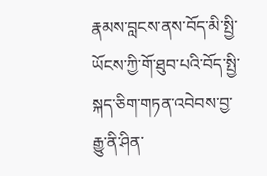རྣམས་བླངས་ནས་བོད་མི་སྤྱི་ཡོངས་ཀྱི་གོ་ཐུབ་པའི་བོད་སྤྱི་སྐད་ཅིག་གཏན་འབེབས་བྱ་རྒྱུ་ནི་ཤིན་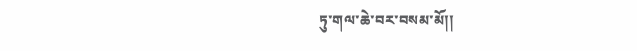ཏུ་གལ་ཆེ་བར་བསམ་མོ།།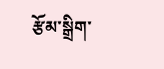རྩོམ་སྒྲིག་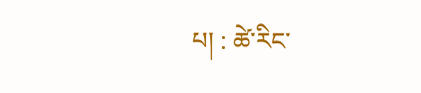པ། : ཚེ་རིང་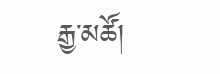རྒྱ་མཚོ།